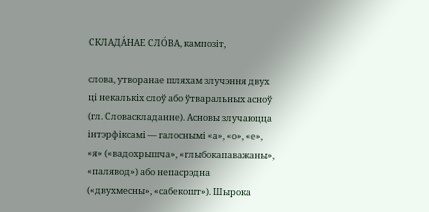СКЛАДА́НАЕ СЛО́ВА, кампозіт,

слова, утворанае шляхам злучэння двух ці некалькіх слоў або ўтваральных асноў (гл. Словаскладанне). Асновы злучаюцца інтэрфіксамі — галоснымі «а», «о», «е», «я» («вадохрышча», «глыбокапаважаны», «палявод») або непасрэдна («двухмесны», «сабекошт»). Шырока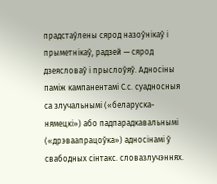прадстаўлены сярод назоўнікаў і прыметнікаў, радзей — сярод дзеясловаў і прыслоўяў. Адносіны паміж кампанентамі С.с. суадносныя са злучальнымі («беларуска-нямецкі») або падпарадкавальнымі («дрэваапрацоўка») адносінамі ў свабодных сінтакс. словазлучэннях.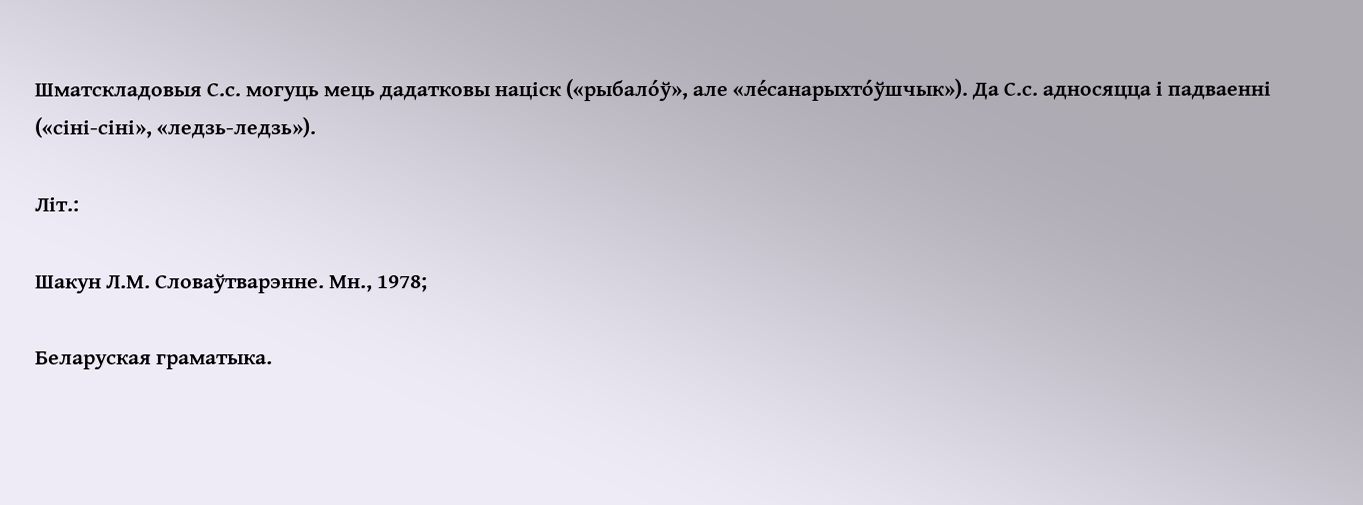Шматскладовыя С.с. могуць мець дадатковы націск («рыбало́ў», але «ле́санарыхто́ўшчык»). Да С.с. адносяцца і падваенні («сіні-сіні», «ледзь-ледзь»).

Літ.:

Шакун Л.М. Словаўтварэнне. Мн., 1978;

Беларуская граматыка.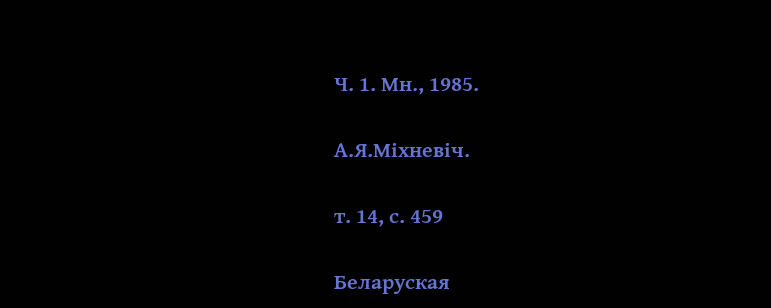Ч. 1. Мн., 1985.

А.Я.Міхневіч.

т. 14, с. 459

Беларуская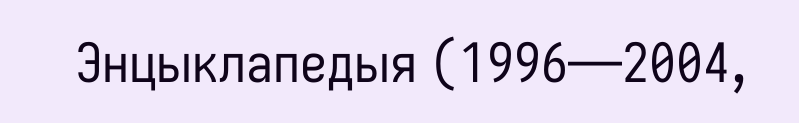Энцыклапедыя (1996—2004,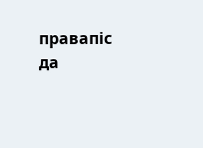правапіс да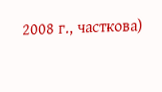2008 г., часткова)